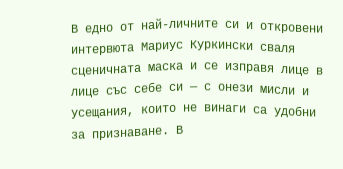В едно от най-личните си и откровени интервюта Мариус Куркински сваля сценичната маска и се изправя лице в лице със себе си — с онези мисли и усещания, които не винаги са удобни за признаване. В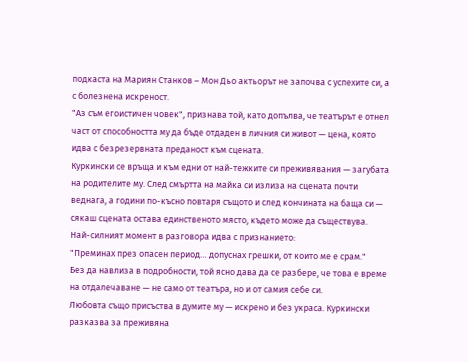подкаста на Мариян Станков – Мон Дьо актьорът не започва с успехите си, а с болезнена искреност.
"Аз съм егоистичен човек", признава той, като допълва, че театърът е отнел част от способността му да бъде отдаден в личния си живот — цена, която идва с безрезервната преданост към сцената.
Куркински се връща и към едни от най-тежките си преживявания — загубата на родителите му. След смъртта на майка си излиза на сцената почти веднага, а години по-късно повтаря същото и след кончината на баща си — сякаш сцената остава единственото място, където може да съществува.
Най-силният момент в разговора идва с признанието:
"Преминах през опасен период… допуснах грешки, от които ме е срам."
Без да навлиза в подробности, той ясно дава да се разбере, че това е време на отдалечаване — не само от театъра, но и от самия себе си.
Любовта също присъства в думите му — искрено и без украса. Куркински разказва за преживяна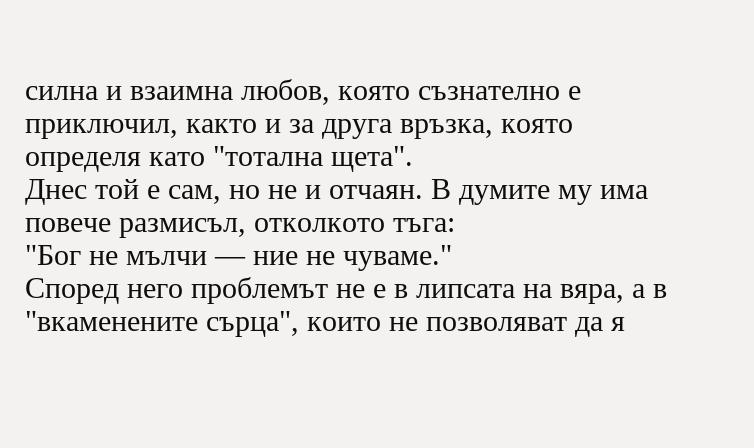силна и взаимна любов, която съзнателно е приключил, както и за друга връзка, която определя като "тотална щета".
Днес той е сам, но не и отчаян. В думите му има повече размисъл, отколкото тъга:
"Бог не мълчи — ние не чуваме."
Според него проблемът не е в липсата на вяра, а в "вкаменените сърца", които не позволяват да я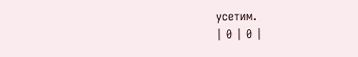усетим.
| 0 | 0 |